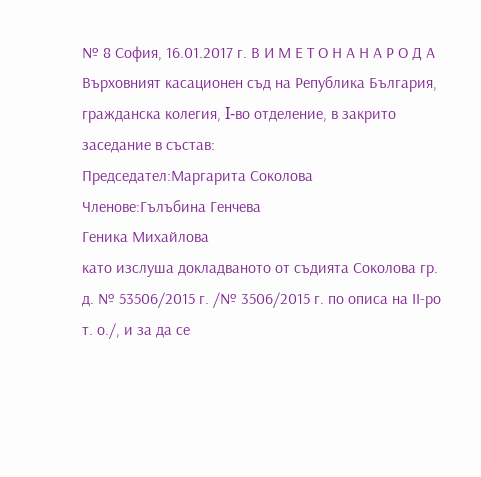№ 8 София, 16.01.2017 г. В И М Е Т О Н А Н А Р О Д А Върховният касационен съд на Република България, гражданска колегия, I-во отделение, в закрито заседание в състав:
Председател:Маргарита Соколова
Членове:Гълъбина Генчева
Геника Михайлова
като изслуша докладваното от съдията Соколова гр. д. № 53506/2015 г. /№ 3506/2015 г. по описа на ІІ-ро т. о./, и за да се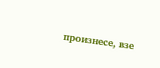произнесе, взе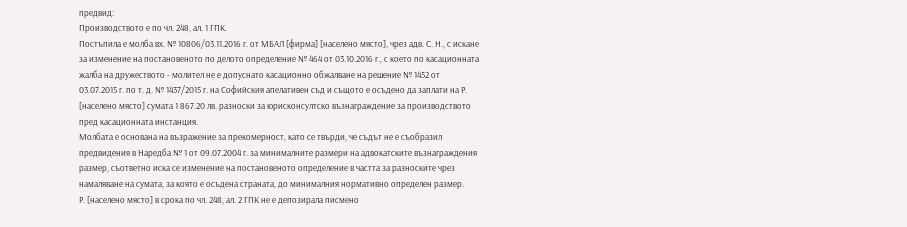предвид:
Производството е по чл. 248, ал. 1 ГПК.
Постъпила е молба вх. № 10806/03.11.2016 г. от МБАЛ [фирма] [населено място], чрез адв. С. Н., с искане за изменение на постановеното по делото определение № 464 от 03.10.2016 г., с което по касационната жалба на дружеството - молител не е допуснато касационно обжалване на решение № 1452 от 03.07.2015 г. по т. д. № 1437/2015 г. на Софийския апелативен съд и същото е осъдено да заплати на Р. [населено място] сумата 1 867.20 лв. разноски за юрисконсултско възнаграждение за производството пред касационната инстанция.
Молбата е основана на възражение за прекомерност, като се твърди, че съдът не е съобразил предвидения в Наредба № 1 от 09.07.2004 г. за минималните размери на адвокатските възнаграждения размер, съответно иска се изменение на постановеното определение в частта за разноските чрез намаляване на сумата, за която е осъдена страната, до минималния нормативно определен размер.
Р. [населено място] в срока по чл. 248, ал. 2 ГПК не е депозирала писмено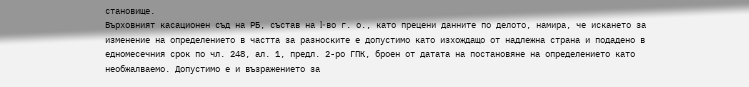становище.
Върховният касационен съд на РБ, състав на I-во г. о., като прецени данните по делото, намира, че искането за изменение на определението в частта за разноските е допустимо като изхождащо от надлежна страна и подадено в едномесечния срок по чл. 248, ал. 1, предл. 2-ро ГПК, броен от датата на постановяне на определението като необжалваемо. Допустимо е и възражението за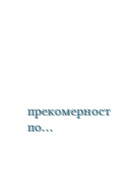прекомерност по...